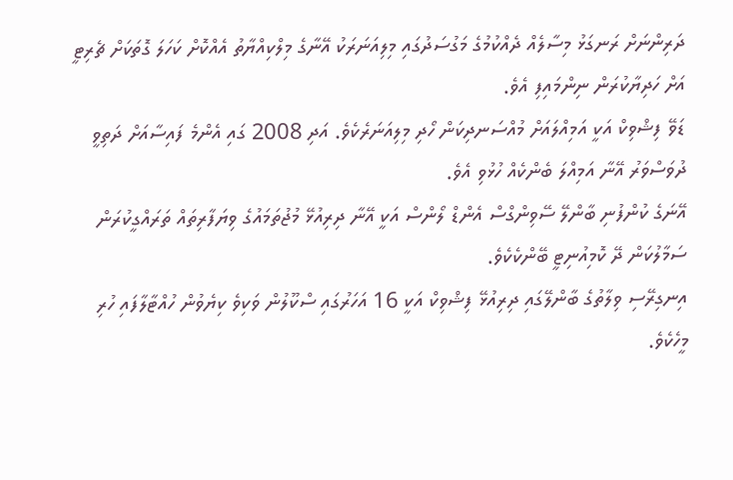ދަރިންނަށް ރަނގަޅު މިސާލެއް ދެއްކުމުގެ މަގުސަދުގައި މިލިއަނަރަކު އޭނާގެ މިލްކިއްޔާތު އެއްކޮށް ކަހަލަ ގޮތަކަށް ޗެރިޓީ އަށް ހަދިޔާކުރަން ނިންމައިފި އެވެ.
ޑަވޭ ފިޝްވިކް އަކީ އަމިއްލައަށް މުއްސަނދިކަން ހޯދި މިލިއަނަރެކެވެ. އަދި 2008 ގައި އެންމެ ފައިސާއަށް ދަތިވީ ދުވަސްވަރު އޭނާ އަމިއްލަ ބެންކެއް ހުޅުވި އެވެ.
އޭނަގެ ކުންފުނި ބާންލޭ ސޭވިންގްސް އެންޑް ލޯންސް އަކީ އޭނާ ދިރިއުޅޭ މުޖުތަމައުގެ ވިޔަފާރިތައް ތަރައްގީކުރަން ސަމާލުކަން ދޭ ކޮމިއުނިޓީ ބޭންކެކެވެ.
އިނގިރޭސި ވިލާތުގެ ބާންލޭގައި ދިރިއުޅޭ ފިޝްވިކް އަކީ 16 އަހަރުގައި ސްކޫލުން ވަކިވެ ކިޔެވުން ހުއްޓާލާފައި ހުރި މީހެކެވެ.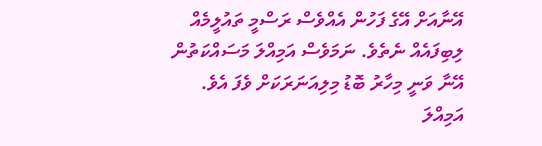އޭނާއަށް އޭގެ ފަހުން އެއްވެސް ރަސްމީ ތައުލީމެއް ލިބިފައެއް ނެތެވެ. ނަމަވެސް އަމިއްލަ މަސައްކަތުން އޭނާ ވަނީ މިހާރު ބޮޑު މިލިއަނަރަކަށް ވެފަ އެވެ. އަމިއްލަ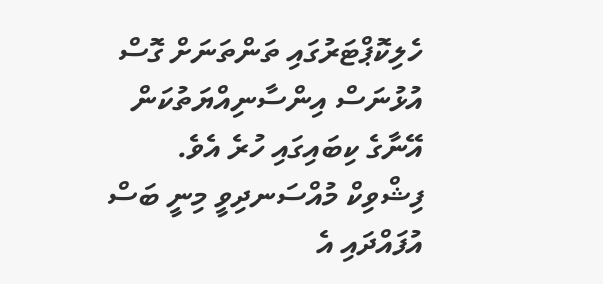ހެލިކޮޕްޓަރުގައި ތަންތަނަށް ގޮސް އުޅުނަސް އިންސާނިއްޔަތުކަން އޭނާގެ ކިބައިގައި ހުރެ އެވެ.
ފިޝްވިކް މުއްސަނދިވީ މިނީ ބަސް އުފައްދައި އެ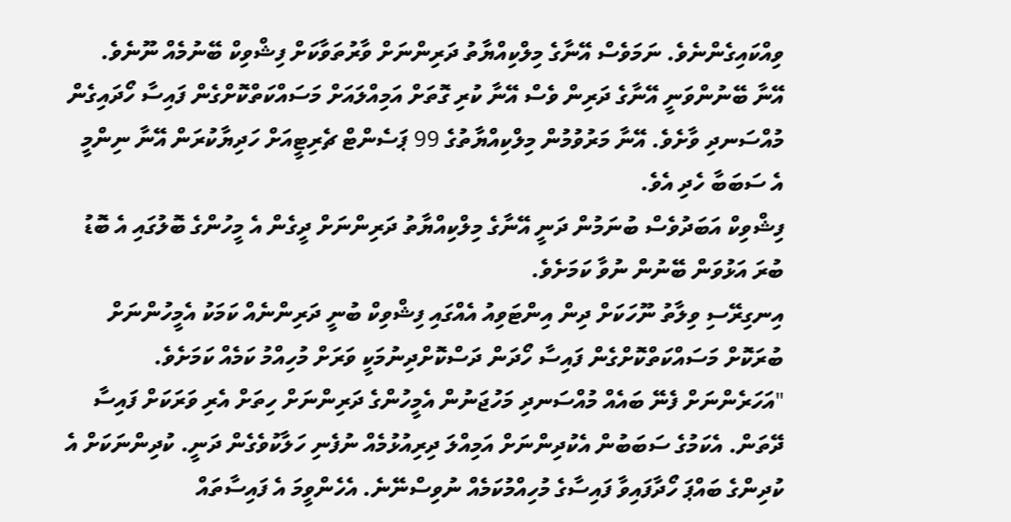ވިއްކައިގެންނެވެ. ނަމަވެސް އޭނާގެ މިލްކިއްޔާތު ދަރިންނަށް ވާރުތަވާކަށް ފިޝްވިކް ބޭނުމެއް ނޫނެވެ. އޭނާ ބޭނުންވަނީ އޭނާގެ ދަރިން ވެސް އޭނާ ކުރި ގޮތަށް އަމިއްލައަށް މަސައްކަތްކޮށްގެން ފައިސާ ހޯދައިގެން މުއްސަނދި ވާށެވެ. އޭނާ މަރުވުމުން މިލްކިއްޔާތުގެ 99 ޕަސެންޓް ޗެރިޓީއަށް ހަދިޔާކުރަން އޭނާ ނިންމީ އެ ސަބަބާ ހެދި އެވެ.
ފިޝްވިކް އަބަދުވެސް ބުނަމުން ދަނީ އޭނާގެ މިލްކިއްޔާތު ދަރިންނަށް ދީގެން އެ މީހުންގެ ބޮލުގައި އެ ބޮޑު ބުރަ އަޅުވަން ބޭނުން ނުވާ ކަމަށެވެ.
އިނގިރޭސި ވިލާތު ނޫހަކަށް ދިން އިންޓަވިއު އެއްގައި ފިޝްވިކް ބުނީ ދަރިންނެއް ކަމަކު އެމީހުންނަށް ބުރަކޮށް މަސައްކަތްކޮށްގެން ފައިސާ ހޯދަން ދަސްކޮށްދިނުމަކީ ވަރަށް މުހިއްމު ކަމެއް ކަމަށެވެ.
"އަހަރެންނަށް ފެނޭ ބައެއް މުއްސަނދި މަހުޖަނުން އެމީހުންގެ ދަރިންނަށް ހިތަށް އެރި ވަރަކަށް ފައިސާ ދޭތަން. އެކަމުގެ ސަބަބުން އެކުދިންނަށް އަމިއްލަ ދިރިއުޅުމެއް ނުފެނި ހަލާކުވެގެން ދަނީ. ކުދިންނަކަށް އެ ކުދިންގެ ބައްޕަ ހޯދާފައިވާ ފައިސާގެ މުހިއްމުކަމެއް ނުވިސްނޭނެ. އެހެންވީމަ އެ ފައިސާތައް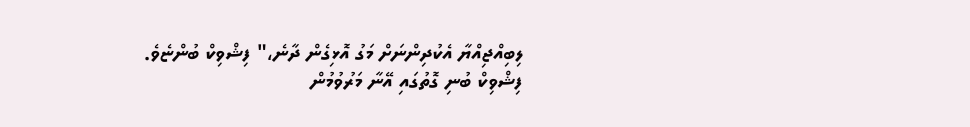ލިބިއްޖިއްޔާ އެކުދިންނަށް މަގު އޮޅިގެން ދާނެ،" ފިޝްވިކް ބުންޏެވެ.
ފިޝްވިކް ބުނި ގޮތުގައި އޭނާ މަރުވުމުން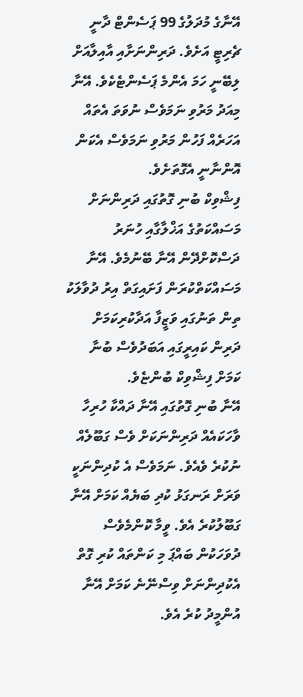އޭނާގެ މުދަލުގެ 99 ޕަސެންޓް ދާނީ ޗެރިޓީ އަށެވެ. ދަރިންނަށާއި އާއިލާއަށް ލިބޭނީ ހަމަ އެންމެ ޕަސެންޓެކެވެ. އޭނާ މިއަދު މަރުވި ނަމަވެސް ނުވަތަ އެތައް އަހަރެއް ފަހުން މަރުވި ނަމަވެސް އެކަން އޮންނާނީ އެގޮތަށެވެ.
ފިޝްވިކް ބުނި ގޮތުގައި ދަރިންނަށް މަސައްކަތުގެ އަޚްލާގާއި ހުނަރު ދަސްކޮށްދޭން އޭނާ ބޭނުމެވެ. އޭނާ މަސައްކަތްކުރަން ފަށައިގަތް އިރު ދުވާލަކު ތިން ތަނުގައި ވަޒީފާ އަދާކުރިކަމަށް ދަރިން ކައިރީގައި އަބަދުވެސް ބުނާ ކަމަށް ފިޝްވިކް ބުންޏެވެ.
އޭނާ ބުނި ގޮތުގައި އޭނާ ދައްކާ ހުރިހާ ވާހަކައެއް ދަރިންނަކަށް ވެސް ގަބޫލެއް ނުކުރެ ވެއެވެ. ނަމަވެސް އެ ކުދިންނަކީ ވަރަށް ރަނގަޅު ކުދި ބަޔެއް ކަމަށް އޭނާ ގަބޫލުކުރެ އެވެ. ވީމާ ކޮންމެވެސް ދުވަހަކުން ބައްޕަ މި ކަންތައް ކުރި ގޮތް އެކުދިންނަށް ވިސްނޭނެ ކަމަށް އޭނާ އުންމީދު ކުރެ އެވެ.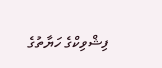ފިޝްވިކްގެ ހަޔާތުގެ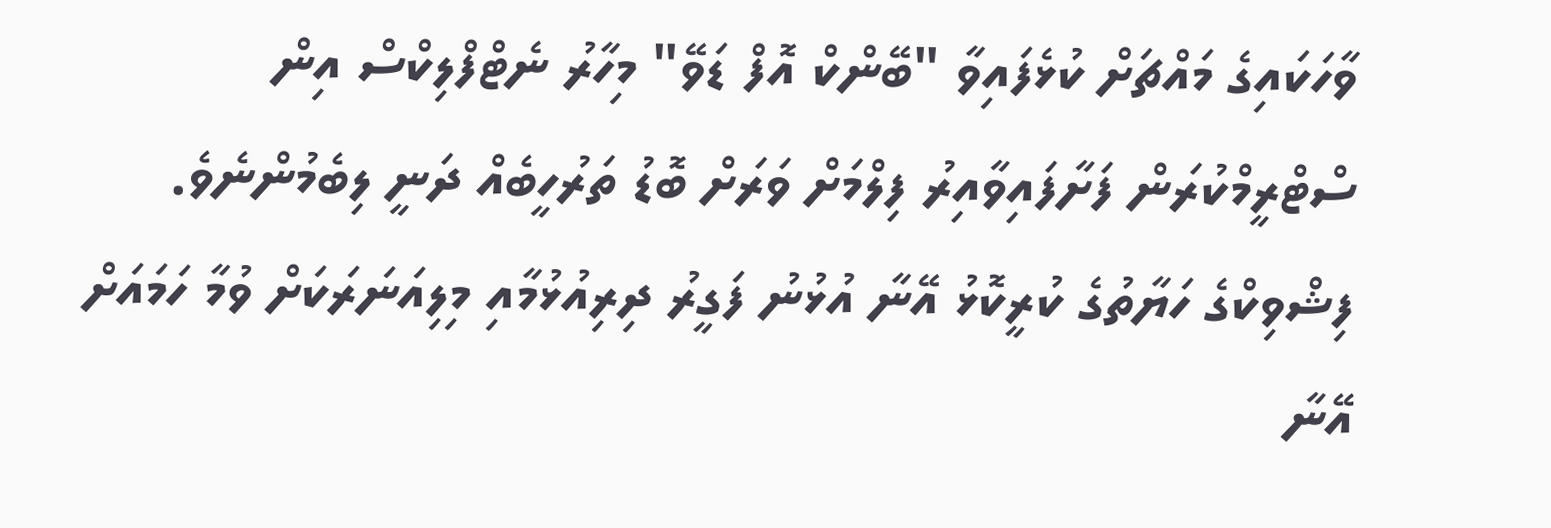ވާހަކައިގެ މައްޗަށް ކުޅެފައިވާ "ބޭންކް އޮފް ޑަވޭ" މިހާރު ނެޓްފްލިކްސް އިން ސްޓްރީމްކުރަން ފަށާފައިވާއިރު ފިލްމަށް ވަރަށް ބޮޑު ތަރުހީބެއް ދަނީ ލިބެމުންނެވެ. ފިޝްވިކްގެ ހަޔާތުގެ ކުރީކޮޅު އޭނާ އުޅުނު ފަގީރު ދިރިއުޅުމާއި މިލިއަނަރަކަށް ވުމާ ހަމައަށް އޭނާ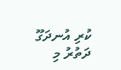ކުރި އުނދަގޫ ދަތުރު މި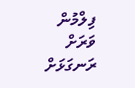ފިލްމުން ވަރަށް ރަނގަޅަށް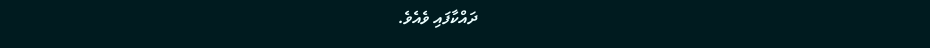ދައްކާފައި ވެއެވެ.